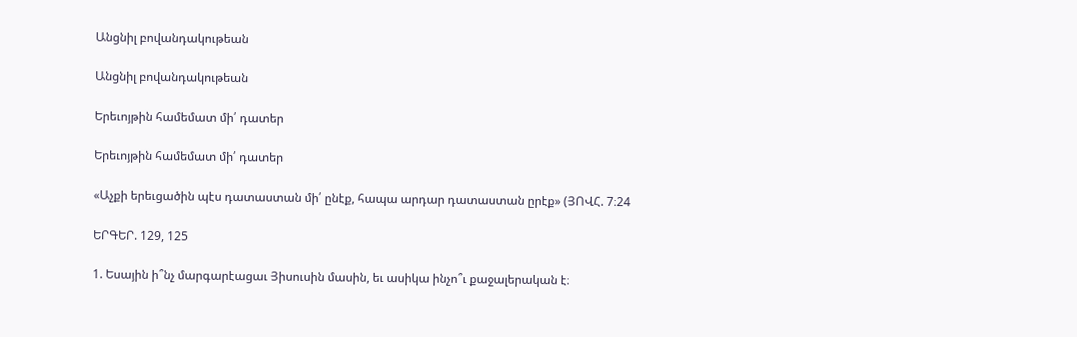Անցնիլ բովանդակութեան

Անցնիլ բովանդակութեան

Երեւոյթին համեմատ մի՛ դատեր

Երեւոյթին համեմատ մի՛ դատեր

«Աչքի երեւցածին պէս դատաստան մի՛ ընէք, հապա արդար դատաստան ըրէք» (ՅՈՎՀ. 7։24

ԵՐԳԵՐ. 129, 125

1. Եսային ի՞նչ մարգարէացաւ Յիսուսին մասին, եւ ասիկա ինչո՞ւ քաջալերական է։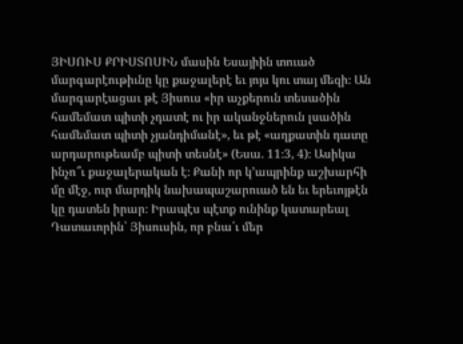ՅԻՍՈՒՍ ՔՐԻՍՏՈՍԻՆ մասին Եսայիին տուած մարգարէութիւնը կը քաջալերէ եւ յոյս կու տայ մեզի։ Ան մարգարէացաւ թէ Յիսուս «իր աչքերուն տեսածին համեմատ պիտի չդատէ ու իր ականջներուն լսածին համեմատ պիտի չյանդիմանէ», եւ թէ «աղքատին դատը արդարութեամբ պիտի տեսնէ» (Եսա. 11։3, 4)։ Ասիկա ինչո՞ւ քաջալերական է։ Քանի որ կ’ապրինք աշխարհի մը մէջ, ուր մարդիկ նախապաշարուած են եւ երեւոյթէն կը դատեն իրար։ Իրապէս պէտք ունինք կատարեալ Դատաւորին՝ Յիսուսին, որ բնա՛ւ մեր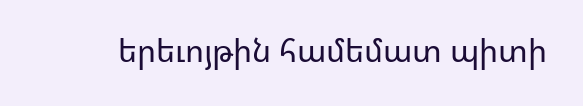երեւոյթին համեմատ պիտի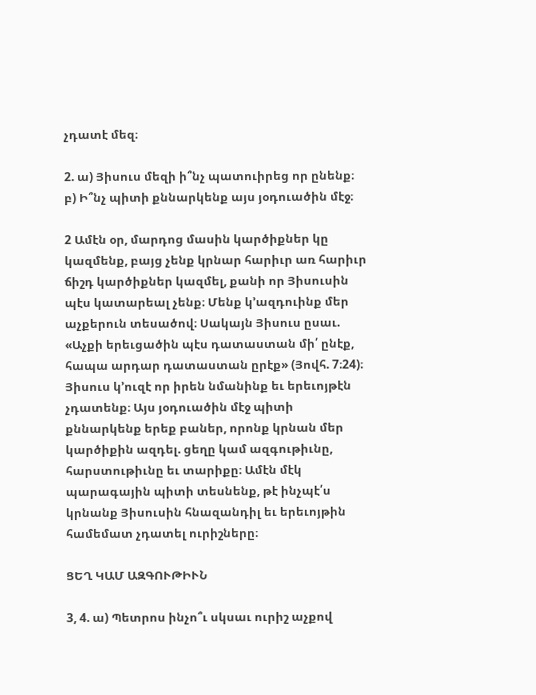չդատէ մեզ։

2. ա) Յիսուս մեզի ի՞նչ պատուիրեց որ ընենք։ բ) Ի՞նչ պիտի քննարկենք այս յօդուածին մէջ։

2 Ամէն օր, մարդոց մասին կարծիքներ կը կազմենք, բայց չենք կրնար հարիւր առ հարիւր ճիշդ կարծիքներ կազմել, քանի որ Յիսուսին պէս կատարեալ չենք։ Մենք կ’ազդուինք մեր աչքերուն տեսածով։ Սակայն Յիսուս ըսաւ. «Աչքի երեւցածին պէս դատաստան մի՛ ընէք, հապա արդար դատաստան ըրէք» (Յովհ. 7։24)։ Յիսուս կ’ուզէ որ իրեն նմանինք եւ երեւոյթէն չդատենք։ Այս յօդուածին մէջ պիտի քննարկենք երեք բաներ, որոնք կրնան մեր կարծիքին ազդել. ցեղը կամ ազգութիւնը, հարստութիւնը եւ տարիքը։ Ամէն մէկ պարագային պիտի տեսնենք, թէ ինչպէ՛ս կրնանք Յիսուսին հնազանդիլ եւ երեւոյթին համեմատ չդատել ուրիշները։

ՑԵՂ ԿԱՄ ԱԶԳՈՒԹԻՒՆ

3, 4. ա) Պետրոս ինչո՞ւ սկսաւ ուրիշ աչքով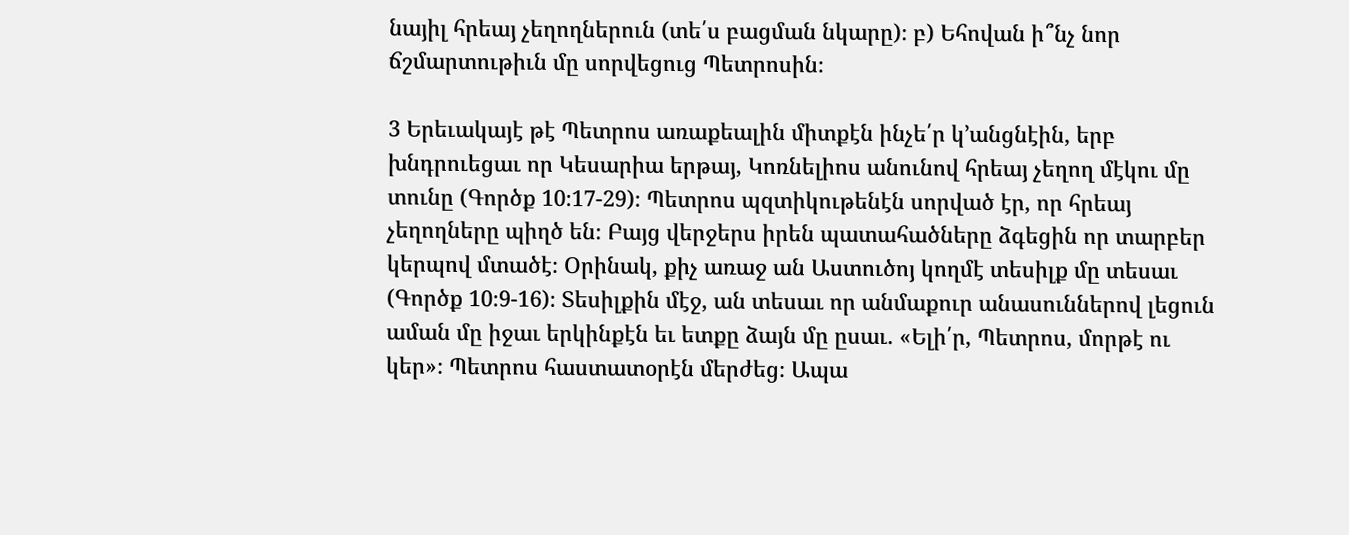նայիլ հրեայ չեղողներուն (տե՛ս բացման նկարը)։ բ) Եհովան ի՞նչ նոր ճշմարտութիւն մը սորվեցուց Պետրոսին։

3 Երեւակայէ թէ Պետրոս առաքեալին միտքէն ինչե՛ր կ’անցնէին, երբ խնդրուեցաւ որ Կեսարիա երթայ, Կոռնելիոս անունով հրեայ չեղող մէկու մը տունը (Գործք 10։17-29)։ Պետրոս պզտիկութենէն սորված էր, որ հրեայ չեղողները պիղծ են։ Բայց վերջերս իրեն պատահածները ձգեցին որ տարբեր կերպով մտածէ։ Օրինակ, քիչ առաջ ան Աստուծոյ կողմէ տեսիլք մը տեսաւ (Գործք 10։9-16)։ Տեսիլքին մէջ, ան տեսաւ որ անմաքուր անասուններով լեցուն աման մը իջաւ երկինքէն եւ ետքը ձայն մը ըսաւ. «Ելի՛ր, Պետրոս, մորթէ ու կեր»։ Պետրոս հաստատօրէն մերժեց։ Ապա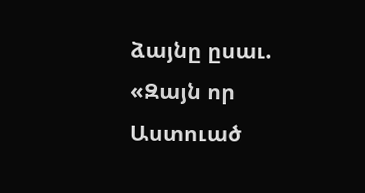ձայնը ըսաւ. «Զայն որ Աստուած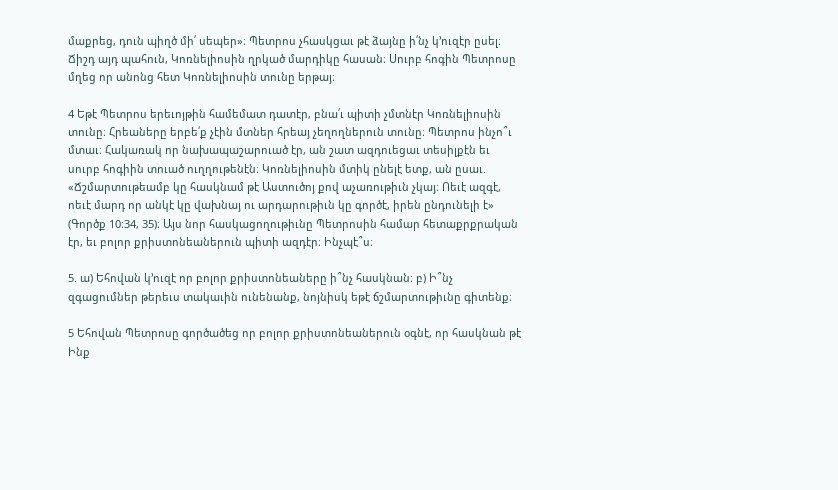մաքրեց, դուն պիղծ մի՛ սեպեր»։ Պետրոս չհասկցաւ թէ ձայնը ի՛նչ կ’ուզէր ըսել։ Ճիշդ այդ պահուն, Կոռնելիոսին ղրկած մարդիկը հասան։ Սուրբ հոգին Պետրոսը մղեց որ անոնց հետ Կոռնելիոսին տունը երթայ։

4 Եթէ Պետրոս երեւոյթին համեմատ դատէր, բնա՛ւ պիտի չմտնէր Կոռնելիոսին տունը։ Հրեաները երբե՛ք չէին մտներ հրեայ չեղողներուն տունը։ Պետրոս ինչո՞ւ մտաւ։ Հակառակ որ նախապաշարուած էր, ան շատ ազդուեցաւ տեսիլքէն եւ սուրբ հոգիին տուած ուղղութենէն։ Կոռնելիոսին մտիկ ընելէ ետք, ան ըսաւ. «Ճշմարտութեամբ կը հասկնամ թէ Աստուծոյ քով աչառութիւն չկայ։ Ոեւէ ազգէ, ոեւէ մարդ որ անկէ կը վախնայ ու արդարութիւն կը գործէ, իրեն ընդունելի է» (Գործք 10։34, 35)։ Այս նոր հասկացողութիւնը Պետրոսին համար հետաքրքրական էր, եւ բոլոր քրիստոնեաներուն պիտի ազդէր։ Ինչպէ՞ս։

5. ա) Եհովան կ’ուզէ որ բոլոր քրիստոնեաները ի՞նչ հասկնան։ բ) Ի՞նչ զգացումներ թերեւս տակաւին ունենանք, նոյնիսկ եթէ ճշմարտութիւնը գիտենք։

5 Եհովան Պետրոսը գործածեց որ բոլոր քրիստոնեաներուն օգնէ, որ հասկնան թէ Ինք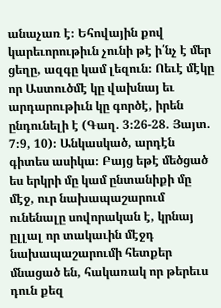անաչառ է։ Եհովային քով կարեւորութիւն չունի թէ ի՛նչ է մեր ցեղը, ազգը կամ լեզուն։ Ոեւէ մէկը որ Աստուծմէ կը վախնայ եւ արդարութիւն կը գործէ, իրեն ընդունելի է (Գաղ. 3։26-28. Յայտ. 7։9, 10)։ Անկասկած, արդէն գիտես ասիկա։ Բայց եթէ մեծցած ես երկրի մը կամ ընտանիքի մը մէջ, ուր նախապաշարում ունենալը սովորական է, կրնայ ըլլալ որ տակաւին մէջդ նախապաշարումի հետքեր մնացած են, հակառակ որ թերեւս դուն քեզ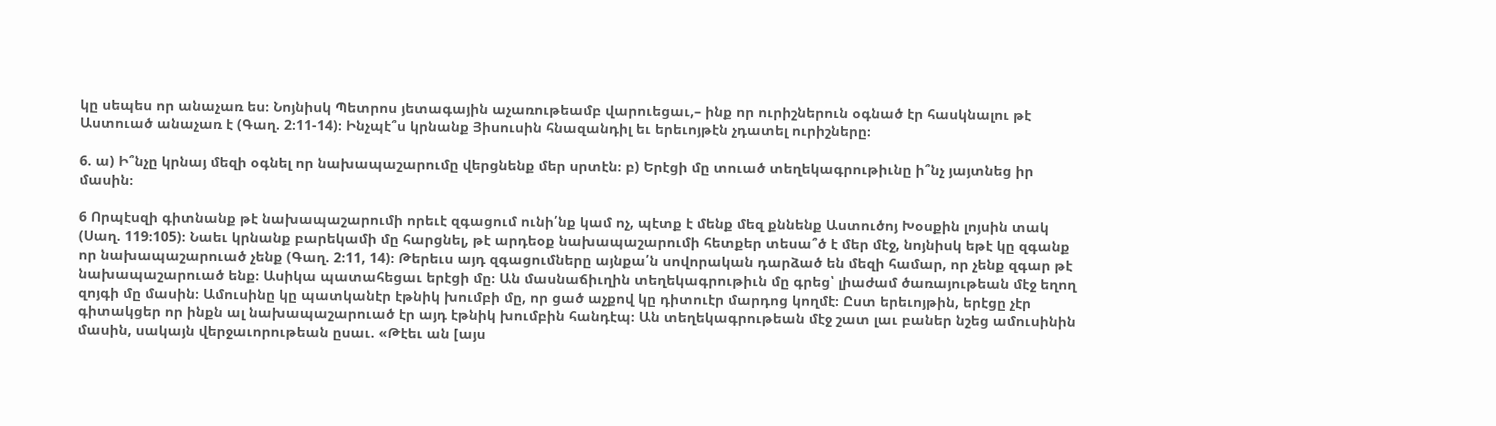կը սեպես որ անաչառ ես։ Նոյնիսկ Պետրոս յետագային աչառութեամբ վարուեցաւ,– ինք որ ուրիշներուն օգնած էր հասկնալու թէ Աստուած անաչառ է (Գաղ. 2։11-14)։ Ինչպէ՞ս կրնանք Յիսուսին հնազանդիլ եւ երեւոյթէն չդատել ուրիշները։

6. ա) Ի՞նչը կրնայ մեզի օգնել որ նախապաշարումը վերցնենք մեր սրտէն։ բ) Երէցի մը տուած տեղեկագրութիւնը ի՞նչ յայտնեց իր մասին։

6 Որպէսզի գիտնանք թէ նախապաշարումի որեւէ զգացում ունի՛նք կամ ոչ, պէտք է մենք մեզ քննենք Աստուծոյ Խօսքին լոյսին տակ (Սաղ. 119։105)։ Նաեւ կրնանք բարեկամի մը հարցնել, թէ արդեօք նախապաշարումի հետքեր տեսա՞ծ է մեր մէջ, նոյնիսկ եթէ կը զգանք որ նախապաշարուած չենք (Գաղ. 2։11, 14)։ Թերեւս այդ զգացումները այնքա՛ն սովորական դարձած են մեզի համար, որ չենք զգար թէ նախապաշարուած ենք։ Ասիկա պատահեցաւ երէցի մը։ Ան մասնաճիւղին տեղեկագրութիւն մը գրեց՝ լիաժամ ծառայութեան մէջ եղող զոյգի մը մասին։ Ամուսինը կը պատկանէր էթնիկ խումբի մը, որ ցած աչքով կը դիտուէր մարդոց կողմէ։ Ըստ երեւոյթին, երէցը չէր գիտակցեր որ ինքն ալ նախապաշարուած էր այդ էթնիկ խումբին հանդէպ։ Ան տեղեկագրութեան մէջ շատ լաւ բաներ նշեց ամուսինին մասին, սակայն վերջաւորութեան ըսաւ. «Թէեւ ան [այս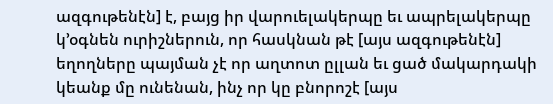ազգութենէն] է, բայց իր վարուելակերպը եւ ապրելակերպը կ’օգնեն ուրիշներուն, որ հասկնան թէ [այս ազգութենէն] եղողները պայման չէ որ աղտոտ ըլլան եւ ցած մակարդակի կեանք մը ունենան, ինչ որ կը բնորոշէ [այս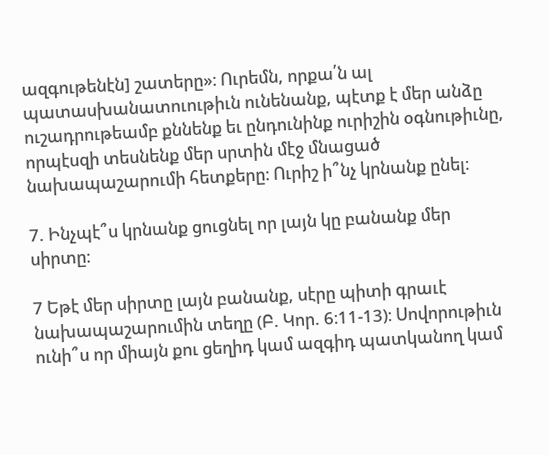ազգութենէն] շատերը»։ Ուրեմն, որքա՛ն ալ պատասխանատուութիւն ունենանք, պէտք է մեր անձը ուշադրութեամբ քննենք եւ ընդունինք ուրիշին օգնութիւնը, որպէսզի տեսնենք մեր սրտին մէջ մնացած նախապաշարումի հետքերը։ Ուրիշ ի՞նչ կրնանք ընել։

7. Ինչպէ՞ս կրնանք ցուցնել որ լայն կը բանանք մեր սիրտը։

7 Եթէ մեր սիրտը լայն բանանք, սէրը պիտի գրաւէ նախապաշարումին տեղը (Բ. Կոր. 6։11-13)։ Սովորութիւն ունի՞ս որ միայն քու ցեղիդ կամ ազգիդ պատկանող կամ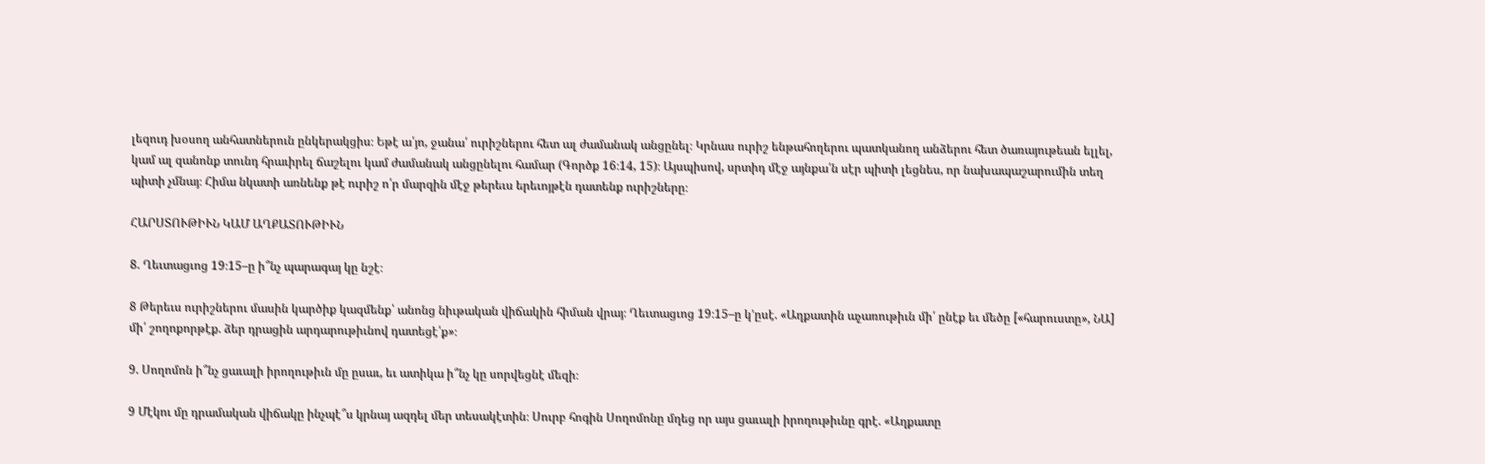լեզուդ խօսող անհատներուն ընկերակցիս։ Եթէ ա՛յո, ջանա՛ ուրիշներու հետ ալ ժամանակ անցընել։ Կրնաս ուրիշ ենթահողերու պատկանող անձերու հետ ծառայութեան ելլել, կամ ալ զանոնք տունդ հրաւիրել ճաշելու կամ ժամանակ անցընելու համար (Գործք 16։14, 15)։ Այսպիսով, սրտիդ մէջ այնքա՛ն սէր պիտի լեցնես, որ նախապաշարումին տեղ պիտի չմնայ։ Հիմա նկատի առնենք թէ ուրիշ ո՛ր մարզին մէջ թերեւս երեւոյթէն դատենք ուրիշները։

ՀԱՐՍՏՈՒԹԻՒՆ ԿԱՄ ԱՂՔԱՏՈՒԹԻՒՆ

8. Ղեւտացւոց 19։15–ը ի՞նչ պարագայ կը նշէ։

8 Թերեւս ուրիշներու մասին կարծիք կազմենք՝ անոնց նիւթական վիճակին հիման վրայ։ Ղեւտացւոց 19։15–ը կ’ըսէ. «Աղքատին աչառութիւն մի՛ ընէք եւ մեծը [«հարուստը», ՆԱ] մի՛ շողոքորթէք. ձեր դրացին արդարութիւնով դատեցէ՛ք»։

9. Սողոմոն ի՞նչ ցաւալի իրողութիւն մը ըսաւ, եւ ատիկա ի՞նչ կը սորվեցնէ մեզի։

9 Մէկու մը դրամական վիճակը ինչպէ՞ս կրնայ ազդել մեր տեսակէտին։ Սուրբ հոգին Սողոմոնը մղեց որ այս ցաւալի իրողութիւնը գրէ. «Աղքատը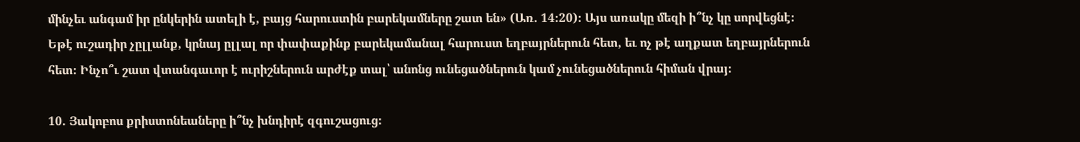մինչեւ անգամ իր ընկերին ատելի է, բայց հարուստին բարեկամները շատ են» (Առ. 14։20)։ Այս առակը մեզի ի՞նչ կը սորվեցնէ։ Եթէ ուշադիր չըլլանք, կրնայ ըլլալ որ փափաքինք բարեկամանալ հարուստ եղբայրներուն հետ, եւ ոչ թէ աղքատ եղբայրներուն հետ։ Ինչո՞ւ շատ վտանգաւոր է ուրիշներուն արժէք տալ՝ անոնց ունեցածներուն կամ չունեցածներուն հիման վրայ։

10. Յակոբոս քրիստոնեաները ի՞նչ խնդիրէ զգուշացուց։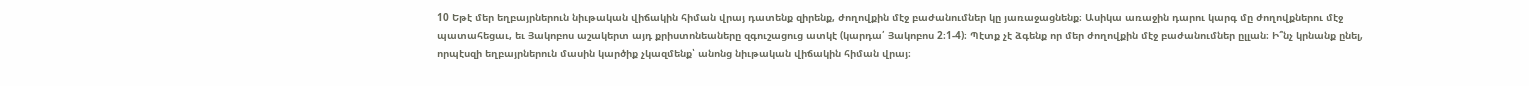10 Եթէ մեր եղբայրներուն նիւթական վիճակին հիման վրայ դատենք զիրենք, ժողովքին մէջ բաժանումներ կը յառաջացնենք։ Ասիկա առաջին դարու կարգ մը ժողովքներու մէջ պատահեցաւ, եւ Յակոբոս աշակերտ այդ քրիստոնեաները զգուշացուց ատկէ (կարդա՛ Յակոբոս 2։1-4)։ Պէտք չէ ձգենք որ մեր ժողովքին մէջ բաժանումներ ըլլան։ Ի՞նչ կրնանք ընել, որպէսզի եղբայրներուն մասին կարծիք չկազմենք՝ անոնց նիւթական վիճակին հիման վրայ։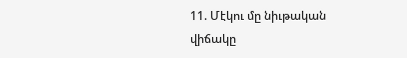11. Մէկու մը նիւթական վիճակը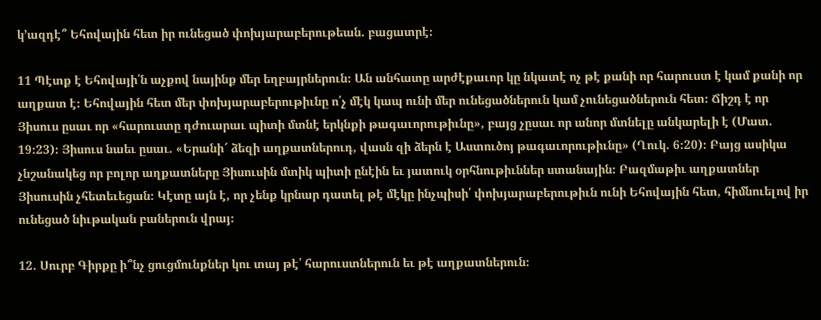կ’ազդէ՞ Եհովային հետ իր ունեցած փոխյարաբերութեան. բացատրէ։

11 Պէտք է Եհովայի՛ն աչքով նայինք մեր եղբայրներուն։ Ան անհատը արժէքաւոր կը նկատէ ոչ թէ քանի որ հարուստ է կամ քանի որ աղքատ է։ Եհովային հետ մեր փոխյարաբերութիւնը ո՛չ մէկ կապ ունի մեր ունեցածներուն կամ չունեցածներուն հետ։ Ճիշդ է որ Յիսուս ըսաւ որ «հարուստը դժուարաւ պիտի մտնէ երկնքի թագաւորութիւնը», բայց չըսաւ որ անոր մտնելը անկարելի է (Մատ. 19։23)։ Յիսուս նաեւ ըսաւ. «Երանի՜ ձեզի աղքատներուդ, վասն զի ձերն է Աստուծոյ թագաւորութիւնը» (Ղուկ. 6։20)։ Բայց ասիկա չնշանակեց որ բոլոր աղքատները Յիսուսին մտիկ պիտի ընէին եւ յատուկ օրհնութիւններ ստանային։ Բազմաթիւ աղքատներ Յիսուսին չհետեւեցան։ Կէտը այն է, որ չենք կրնար դատել թէ մէկը ինչպիսի՛ փոխյարաբերութիւն ունի Եհովային հետ, հիմնուելով իր ունեցած նիւթական բաներուն վրայ։

12. Սուրբ Գիրքը ի՞նչ ցուցմունքներ կու տայ թէ՛ հարուստներուն եւ թէ աղքատներուն։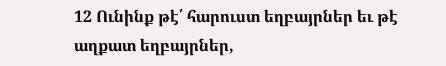12 Ունինք թէ՛ հարուստ եղբայրներ եւ թէ աղքատ եղբայրներ,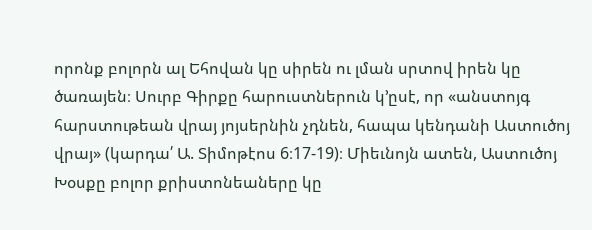որոնք բոլորն ալ Եհովան կը սիրեն ու լման սրտով իրեն կը ծառայեն։ Սուրբ Գիրքը հարուստներուն կ’ըսէ, որ «անստոյգ հարստութեան վրայ յոյսերնին չդնեն, հապա կենդանի Աստուծոյ վրայ» (կարդա՛ Ա. Տիմոթէոս 6։17-19)։ Միեւնոյն ատեն, Աստուծոյ Խօսքը բոլոր քրիստոնեաները կը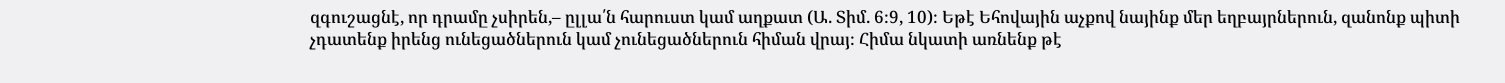զգուշացնէ, որ դրամը չսիրեն,– ըլլա՛ն հարուստ կամ աղքատ (Ա. Տիմ. 6։9, 10)։ Եթէ Եհովային աչքով նայինք մեր եղբայրներուն, զանոնք պիտի չդատենք իրենց ունեցածներուն կամ չունեցածներուն հիման վրայ։ Հիմա նկատի առնենք թէ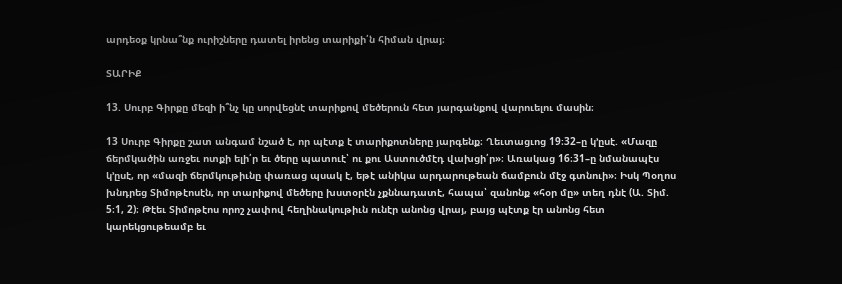արդեօք կրնա՞նք ուրիշները դատել իրենց տարիքի՛ն հիման վրայ։

ՏԱՐԻՔ

13. Սուրբ Գիրքը մեզի ի՞նչ կը սորվեցնէ տարիքով մեծերուն հետ յարգանքով վարուելու մասին։

13 Սուրբ Գիրքը շատ անգամ նշած է, որ պէտք է տարիքոտները յարգենք։ Ղեւտացւոց 19։32–ը կ’ըսէ. «Մազը ճերմկածին առջեւ ոտքի ելի՛ր եւ ծերը պատուէ՝ ու քու Աստուծմէդ վախցի՛ր»։ Առակաց 16։31–ը նմանապէս կ’ըսէ, որ «մազի ճերմկութիւնը փառաց պսակ է, եթէ անիկա արդարութեան ճամբուն մէջ գտնուի»։ Իսկ Պօղոս խնդրեց Տիմոթէոսէն, որ տարիքով մեծերը խստօրէն չքննադատէ, հապա՝ զանոնք «հօր մը» տեղ դնէ (Ա. Տիմ. 5։1, 2)։ Թէեւ Տիմոթէոս որոշ չափով հեղինակութիւն ունէր անոնց վրայ, բայց պէտք էր անոնց հետ կարեկցութեամբ եւ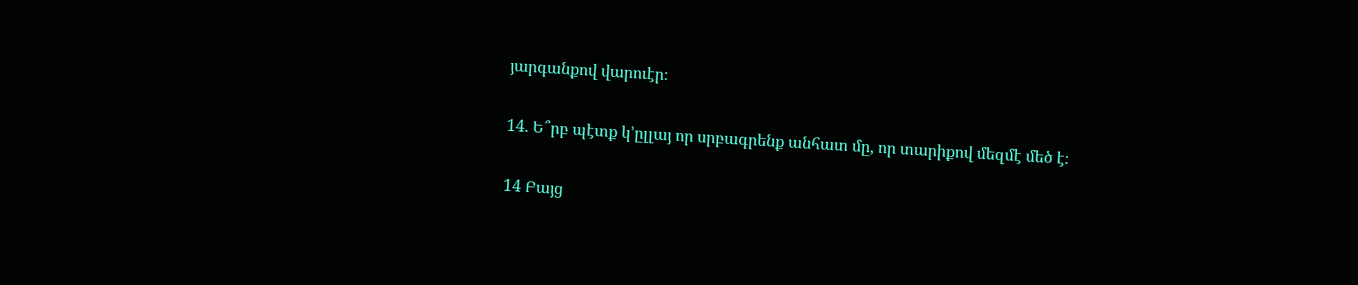յարգանքով վարուէր։

14. Ե՞րբ պէտք կ’ըլլայ որ սրբագրենք անհատ մը, որ տարիքով մեզմէ մեծ է։

14 Բայց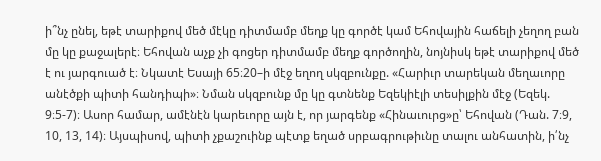ի՞նչ ընել, եթէ տարիքով մեծ մէկը դիտմամբ մեղք կը գործէ կամ Եհովային հաճելի չեղող բան մը կը քաջալերէ։ Եհովան աչք չի գոցեր դիտմամբ մեղք գործողին, նոյնիսկ եթէ տարիքով մեծ է ու յարգուած է։ Նկատէ Եսայի 65։20–ի մէջ եղող սկզբունքը. «Հարիւր տարեկան մեղաւորը անէծքի պիտի հանդիպի»։ Նման սկզբունք մը կը գտնենք Եզեկիէլի տեսիլքին մէջ (Եզեկ. 9։5-7)։ Ասոր համար, ամէնէն կարեւորը այն է, որ յարգենք «Հինաւուրց»ը՝ Եհովան (Դան. 7։9, 10, 13, 14)։ Այսպիսով, պիտի չքաշուինք պէտք եղած սրբագրութիւնը տալու անհատին, ի՛նչ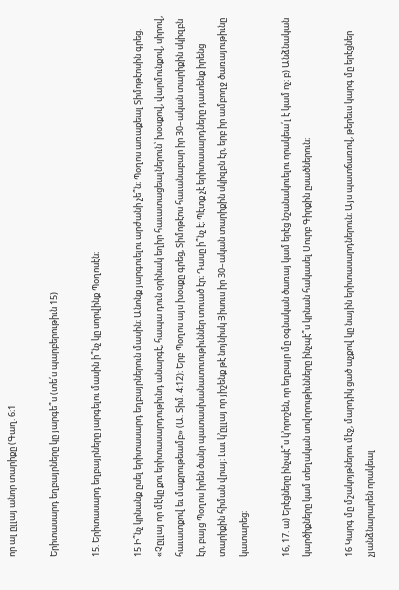որ ալ ըլլայ անոր տարիքը (Գաղ. 6։1

Երիտասարդ եղբայրները կը յարգե՞ս (տե՛ս պարբերութիւն 15)

15. Երիտասարդ եղբայրները յարգելու մասին ի՞նչ կը սորվինք Պօղոսէն։

15 Ի՞նչ կրնանք ըսել երիտասարդ եղբայրներուն մասին։ Անոնք յարգուելու արժանի չե՞ն։ Պօղոս առաքեալ Տիմոթէոսին գրեց. «Չըլլայ որ մէկը քու երիտասարդութիւնդ անարգէ, հապա դուն օրինակ եղիր հաւատացեալներուն՝ խօսքով, վարմունքով, սիրով, հաւատքով եւ մաքրութեամբ» (Ա. Տիմ. 4։12)։ Երբ Պօղոս այս խօսքը գրեց, Տիմոթէոս հաւանաբար իր 30–ական տարիքին սկիզբն էր, բայց Պօղոս իրեն ծանր պատասխանատուութիւններ տուած էր։ Դասը ի՞նչ է։ Պէտք չէ երիտասարդները դատենք իրենց տարիքին հիման վրայ։ Լաւ կ’ըլլայ որ յիշենք թէ նոյնիսկ Յիսուս իր 30–ական տարիքին սկիզբն էր, երբ իր ամբողջ ծառայութիւնը կատարեց։

16, 17. ա) Երէցները ինչպէ՞ս կ’որոշեն, որ եղբայր մը օգնական ծառայ կամ երէց նշանակուելու որակեա՛լ է կամ ոչ։ բ) Անձնական կարծիքները կամ տեղական սովորութիւնները ինչպէ՞ս կրնան հակասել Սուրբ Գիրքին ըսածներուն։

16 Կարգ մը մշակոյթներու մէջ, մարդիկ ցած աչքով կը նային երիտասարդներուն։ Այս պատճառով, թերեւս կարգ մը երէցներ չյանձնարարեն որակեալ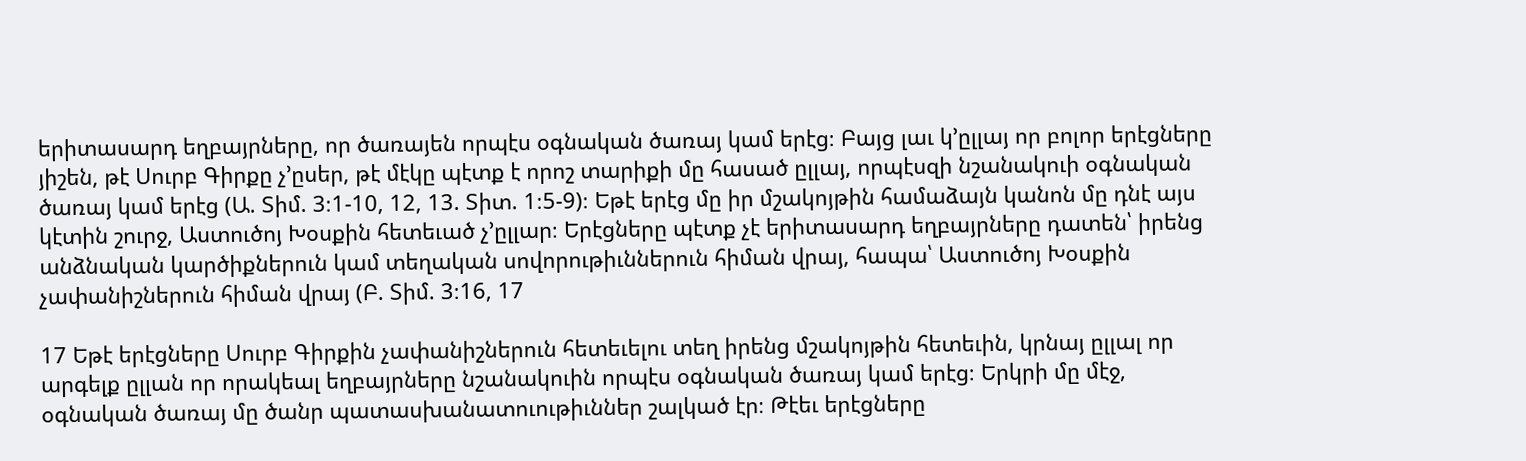երիտասարդ եղբայրները, որ ծառայեն որպէս օգնական ծառայ կամ երէց։ Բայց լաւ կ’ըլլայ որ բոլոր երէցները յիշեն, թէ Սուրբ Գիրքը չ’ըսեր, թէ մէկը պէտք է որոշ տարիքի մը հասած ըլլայ, որպէսզի նշանակուի օգնական ծառայ կամ երէց (Ա. Տիմ. 3։1-10, 12, 13. Տիտ. 1։5-9)։ Եթէ երէց մը իր մշակոյթին համաձայն կանոն մը դնէ այս կէտին շուրջ, Աստուծոյ Խօսքին հետեւած չ’ըլլար։ Երէցները պէտք չէ երիտասարդ եղբայրները դատեն՝ իրենց անձնական կարծիքներուն կամ տեղական սովորութիւններուն հիման վրայ, հապա՝ Աստուծոյ Խօսքին չափանիշներուն հիման վրայ (Բ. Տիմ. 3։16, 17

17 Եթէ երէցները Սուրբ Գիրքին չափանիշներուն հետեւելու տեղ իրենց մշակոյթին հետեւին, կրնայ ըլլալ որ արգելք ըլլան որ որակեալ եղբայրները նշանակուին որպէս օգնական ծառայ կամ երէց։ Երկրի մը մէջ, օգնական ծառայ մը ծանր պատասխանատուութիւններ շալկած էր։ Թէեւ երէցները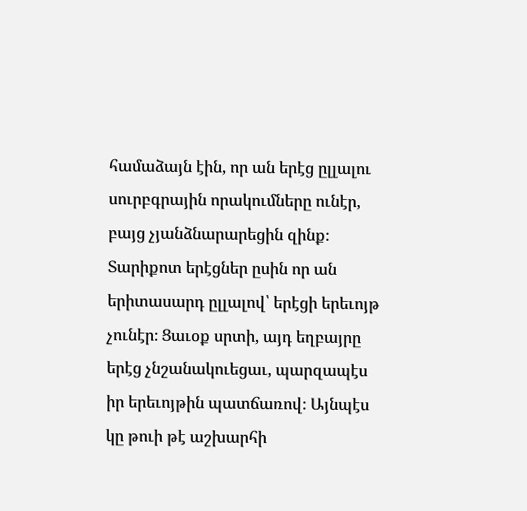համաձայն էին, որ ան երէց ըլլալու սուրբգրային որակումները ունէր, բայց չյանձնարարեցին զինք։ Տարիքոտ երէցներ ըսին որ ան երիտասարդ ըլլալով՝ երէցի երեւոյթ չունէր։ Ցաւօք սրտի, այդ եղբայրը երէց չնշանակուեցաւ, պարզապէս իր երեւոյթին պատճառով։ Այնպէս կը թուի թէ աշխարհի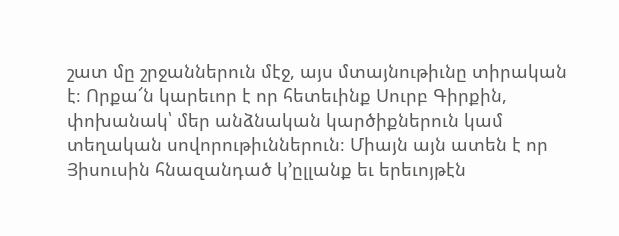շատ մը շրջաններուն մէջ, այս մտայնութիւնը տիրական է։ Որքա՜ն կարեւոր է որ հետեւինք Սուրբ Գիրքին, փոխանակ՝ մեր անձնական կարծիքներուն կամ տեղական սովորութիւններուն։ Միայն այն ատեն է որ Յիսուսին հնազանդած կ’ըլլանք եւ երեւոյթէն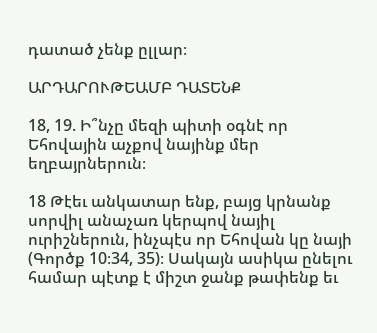դատած չենք ըլլար։

ԱՐԴԱՐՈՒԹԵԱՄԲ ԴԱՏԵՆՔ

18, 19. Ի՞նչը մեզի պիտի օգնէ որ Եհովային աչքով նայինք մեր եղբայրներուն։

18 Թէեւ անկատար ենք, բայց կրնանք սորվիլ անաչառ կերպով նայիլ ուրիշներուն, ինչպէս որ Եհովան կը նայի (Գործք 10։34, 35)։ Սակայն ասիկա ընելու համար պէտք է միշտ ջանք թափենք եւ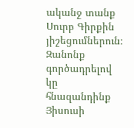ականջ տանք Սուրբ Գիրքին յիշեցումներուն։ Զանոնք գործադրելով կը հնազանդինք Յիսուսի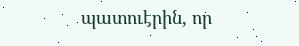պատուէրին, որ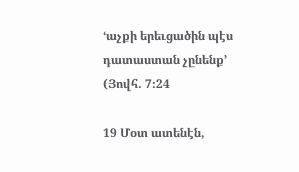‘աչքի երեւցածին պէս դատաստան չընենք’ (Յովհ. 7։24

19 Մօտ ատենէն,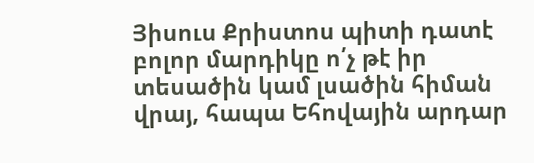Յիսուս Քրիստոս պիտի դատէ բոլոր մարդիկը ո՛չ թէ իր տեսածին կամ լսածին հիման վրայ, հապա Եհովային արդար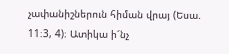չափանիշներուն հիման վրայ (Եսա. 11։3, 4)։ Ատիկա ի՜նչ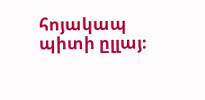հոյակապ պիտի ըլլայ։